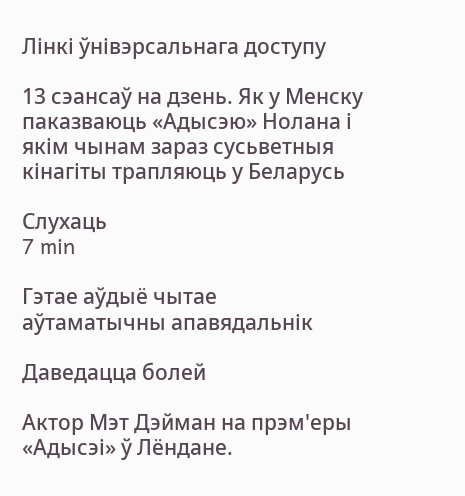Лінкі ўнівэрсальнага доступу

13 сэансаў на дзень. Як у Менску паказваюць «Адысэю» Нолана і якім чынам зараз сусьветныя кінагіты трапляюць у Беларусь

Слухаць
7 min

Гэтае аўдыё чытае аўтаматычны апавядальнік

Даведацца болей

Актор Мэт Дэйман на прэм'еры «Адысэі» ў Лёндане.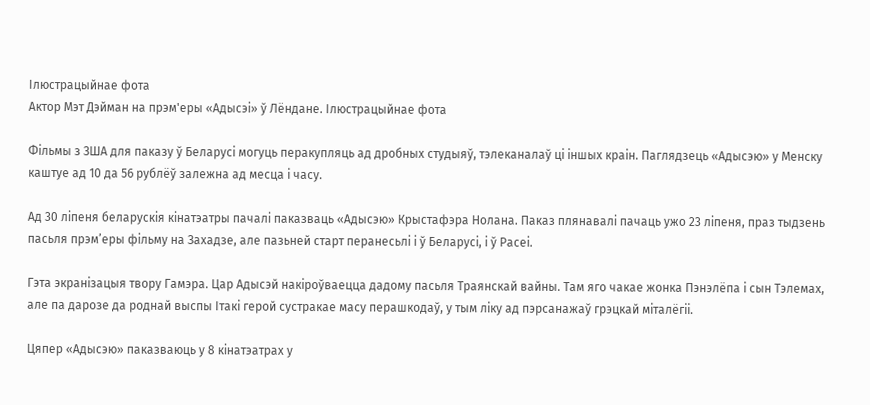Ілюстрацыйнае фота
Актор Мэт Дэйман на прэм'еры «Адысэі» ў Лёндане. Ілюстрацыйнае фота

Фільмы з ЗША для паказу ў Беларусі могуць перакупляць ад дробных студыяў, тэлеканалаў ці іншых краін. Паглядзець «Адысэю» у Менску каштуе ад 10 да 56 рублёў залежна ад месца і часу.

Ад 30 ліпеня беларускія кінатэатры пачалі паказваць «Адысэю» Крыстафэра Нолана. Паказ плянавалі пачаць ужо 23 ліпеня, праз тыдзень пасьля прэм’еры фільму на Захадзе, але пазьней старт перанесьлі і ў Беларусі, і ў Расеі.

Гэта экранізацыя твору Гамэра. Цар Адысэй накіроўваецца дадому пасьля Траянскай вайны. Там яго чакае жонка Пэнэлёпа і сын Тэлемах, але па дарозе да роднай выспы Ітакі герой сустракае масу перашкодаў, у тым ліку ад пэрсанажаў грэцкай міталёгіі.

Цяпер «Адысэю» паказваюць у 8 кінатэатрах у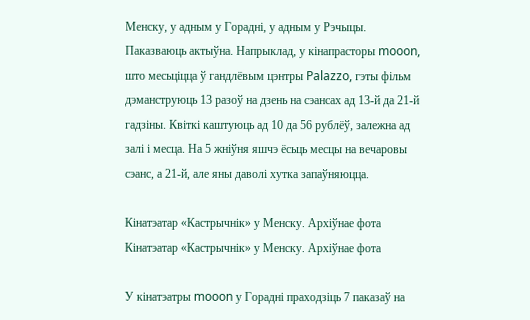Менску, у адным у Горадні, у адным у Рэчыцы. Паказваюць актыўна. Напрыклад, у кінапрасторы mooon, што месьціцца ў гандлёвым цэнтры Palazzo, гэты фільм дэманструюць 13 разоў на дзень на сэансах ад 13-й да 21-й гадзіны. Квіткі каштуюць ад 10 да 56 рублёў, залежна ад залі і месца. На 5 жніўня яшчэ ёсьць месцы на вечаровы сэанс, а 21-й, але яны даволі хутка запаўняюцца.

Кінатэатар «Кастрычнік» у Менску. Архіўнае фота
Кінатэатар «Кастрычнік» у Менску. Архіўнае фота

У кінатэатры mooon у Горадні праходзіць 7 паказаў на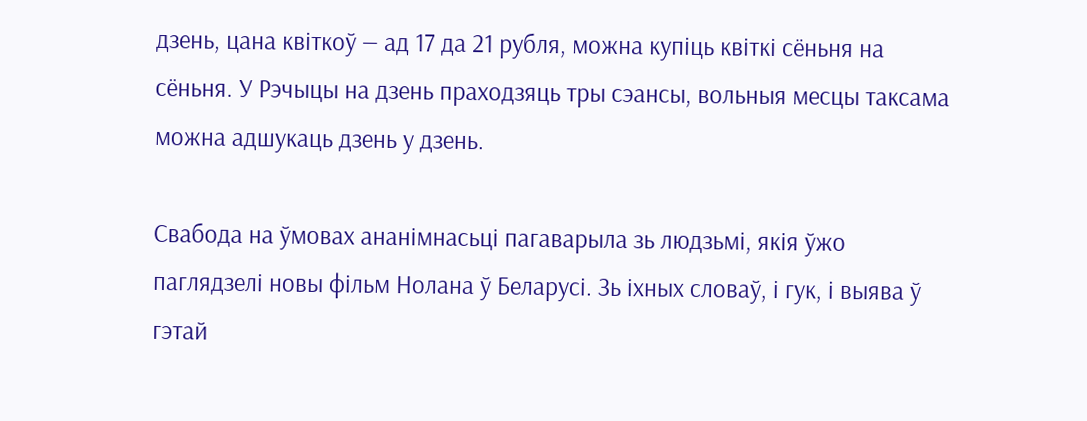дзень, цана квіткоў — ад 17 да 21 рубля, можна купіць квіткі сёньня на сёньня. У Рэчыцы на дзень праходзяць тры сэансы, вольныя месцы таксама можна адшукаць дзень у дзень.

Свабода на ўмовах ананімнасьці пагаварыла зь людзьмі, якія ўжо паглядзелі новы фільм Нолана ў Беларусі. Зь іхных словаў, і гук, і выява ў гэтай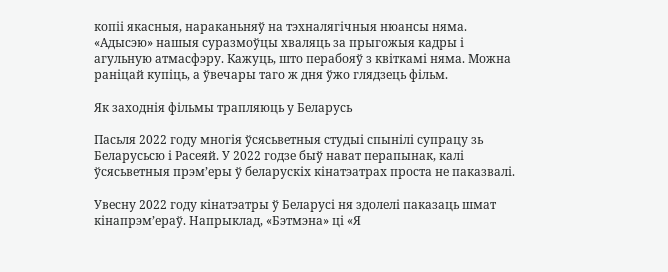копіі якасныя, нараканьняў на тэхналягічныя нюансы няма. «Адысэю» нашыя суразмоўцы хваляць за прыгожыя кадры і агульную атмасфэру. Кажуць, што перабояў з квіткамі няма. Можна раніцай купіць, а ўвечары таго ж дня ўжо глядзець фільм.

Як заходнія фільмы трапляюць у Беларусь

Пасьля 2022 году многія ўсясьветныя студыі спынілі супрацу зь Беларусьсю і Расеяй. У 2022 годзе быў нават перапынак, калі ўсясьветныя прэм’еры ў беларускіх кінатэатрах проста не паказвалі.

Увесну 2022 году кінатэатры ў Беларусі ня здолелі паказаць шмат кінапрэм’ераў. Напрыклад, «Бэтмэна» ці «Я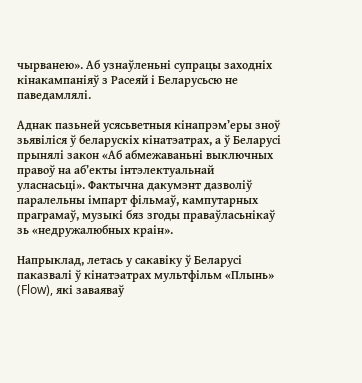чырванею». Аб узнаўленьні супрацы заходніх кінакампаніяў з Расеяй і Беларусьсю не паведамлялі.

Аднак пазьней усясьветныя кінапрэм’еры зноў зьявіліся ў беларускіх кінатэатрах, а ў Беларусі прынялі закон «Аб абмежаваньні выключных правоў на аб’екты інтэлектуальнай уласнасьці». Фактычна дакумэнт дазволіў паралельны імпарт фільмаў, кампутарных праграмаў, музыкі бяз згоды праваўласьнікаў зь «недружалюбных краін».

Напрыклад, летась у сакавіку ў Беларусі паказвалі ў кінатэатрах мультфільм «Плынь» (Flow), які заваяваў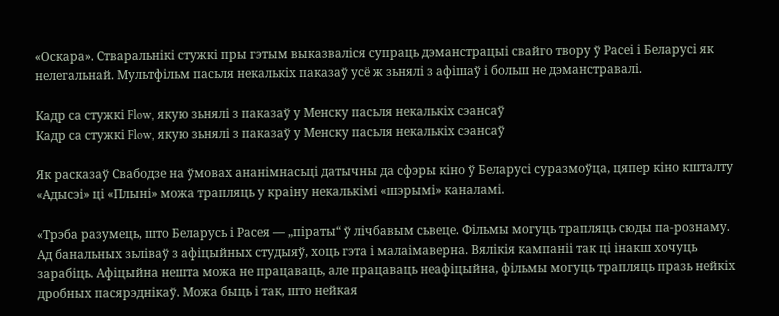«Оскара». Стваральнікі стужкі пры гэтым выказваліся супраць дэманстрацыі свайго твору ў Расеі і Беларусі як нелегальнай. Мультфільм пасьля некалькіх паказаў усё ж зьнялі з афішаў і больш не дэманстравалі.

Кадр са стужкі Flow, якую зьнялі з паказаў у Менску пасьля некалькіх сэансаў
Кадр са стужкі Flow, якую зьнялі з паказаў у Менску пасьля некалькіх сэансаў

Як расказаў Свабодзе на ўмовах ананімнасьці датычны да сфэры кіно ў Беларусі суразмоўца, цяпер кіно кшталту «Адысэі» ці «Плыні» можа трапляць у краіну некалькімі «шэрымі» каналамі.

«Трэба разумець, што Беларусь і Расея — „піраты“ ў лічбавым сьвеце. Фільмы могуць трапляць сюды па-рознаму. Ад банальных зьліваў з афіцыйных студыяў, хоць гэта і малаімаверна. Вялікія кампаніі так ці інакш хочуць зарабіць. Афіцыйна нешта можа не працаваць, але працаваць неафіцыйна, фільмы могуць трапляць празь нейкіх дробных пасярэднікаў. Можа быць і так, што нейкая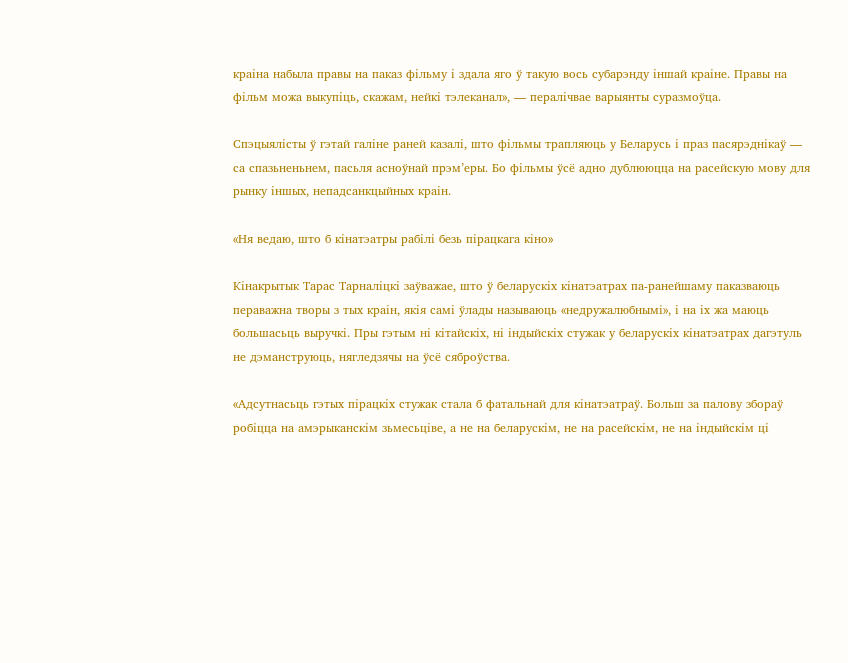краіна набыла правы на паказ фільму і здала яго ў такую вось субарэнду іншай краіне. Правы на фільм можа выкупіць, скажам, нейкі тэлеканал», — пералічвае варыянты суразмоўца.

Спэцыялісты ў гэтай галіне раней казалі, што фільмы трапляюць у Беларусь і праз пасярэднікаў — са спазьненьнем, пасьля асноўнай прэм’еры. Бо фільмы ўсё адно дублююцца на расейскую мову для рынку іншых, непадсанкцыйных краін.

«Ня ведаю, што б кінатэатры рабілі безь пірацкага кіно»

Кінакрытык Тарас Тарналіцкі заўважае, што ў беларускіх кінатэатрах па-ранейшаму паказваюць пераважна творы з тых краін, якія самі ўлады называюць «недружалюбнымі», і на іх жа маюць большасьць выручкі. Пры гэтым ні кітайскіх, ні індыйскіх стужак у беларускіх кінатэатрах дагэтуль не дэманструюць, нягледзячы на ўсё сяброўства.

«Адсутнасьць гэтых пірацкіх стужак стала б фатальнай для кінатэатраў. Больш за палову збораў робіцца на амэрыканскім зьмесьціве, а не на беларускім, не на расейскім, не на індыйскім ці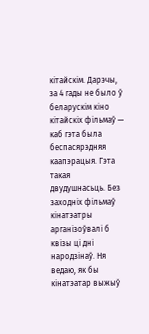кітайскім. Дарэчы, за 4 гады не было ў беларускім кіно кітайскіх фільмаў — каб гэта была беспасярэдняя каапэрацыя. Гэта такая двудушнасьць. Без заходніх фільмаў кінатэатры арганізоўвалі б квізы ці дні народзінаў. Ня ведаю, як бы кінатэатар выжыў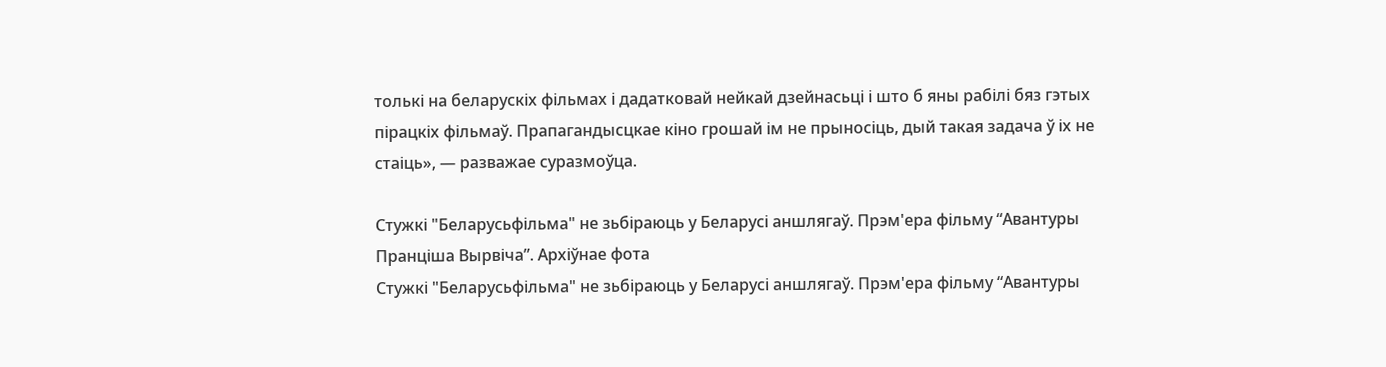толькі на беларускіх фільмах і дадатковай нейкай дзейнасьці і што б яны рабілі бяз гэтых пірацкіх фільмаў. Прапагандысцкае кіно грошай ім не прыносіць, дый такая задача ў іх не стаіць», — разважае суразмоўца.

Стужкі "Беларусьфільма" не зьбіраюць у Беларусі аншлягаў. Прэм'ера фільму “Авантуры Пранціша Вырвіча”. Архіўнае фота
Стужкі "Беларусьфільма" не зьбіраюць у Беларусі аншлягаў. Прэм'ера фільму “Авантуры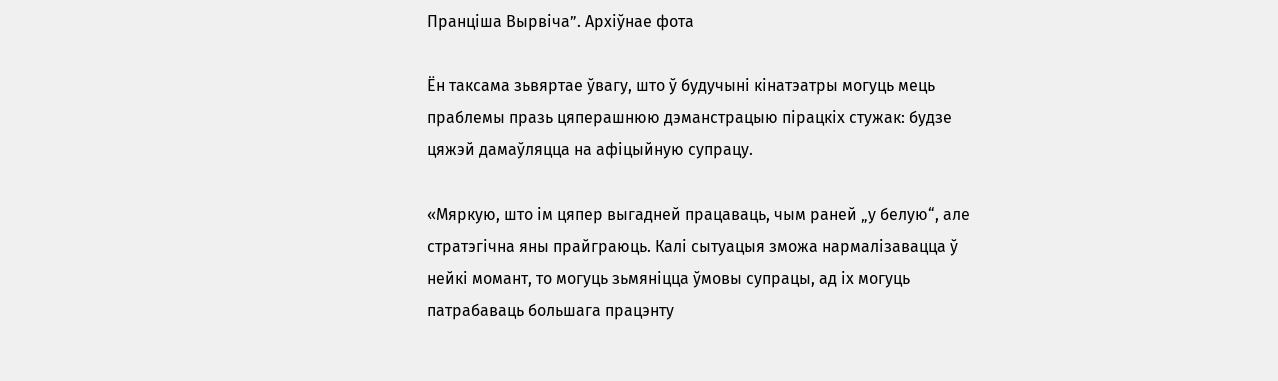Пранціша Вырвіча”. Архіўнае фота

Ён таксама зьвяртае ўвагу, што ў будучыні кінатэатры могуць мець праблемы празь цяперашнюю дэманстрацыю пірацкіх стужак: будзе цяжэй дамаўляцца на афіцыйную супрацу.

«Мяркую, што ім цяпер выгадней працаваць, чым раней „у белую“, але стратэгічна яны прайграюць. Калі сытуацыя зможа нармалізавацца ў нейкі момант, то могуць зьмяніцца ўмовы супрацы, ад іх могуць патрабаваць большага працэнту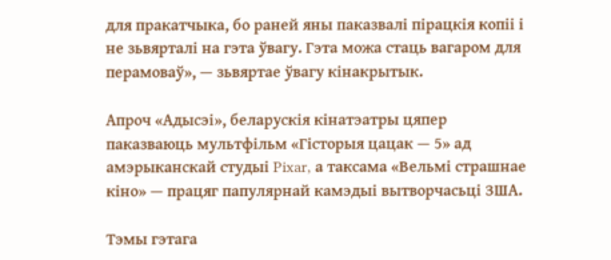для пракатчыка, бо раней яны паказвалі пірацкія копіі і не зьвярталі на гэта ўвагу. Гэта можа стаць вагаром для перамоваў», — зьвяртае ўвагу кінакрытык.

Апроч «Адысэі», беларускія кінатэатры цяпер паказваюць мультфільм «Гісторыя цацак — 5» ад амэрыканскай студыі Pixar, а таксама «Вельмі страшнае кіно» — працяг папулярнай камэдыі вытворчасьці ЗША.

Тэмы гэтага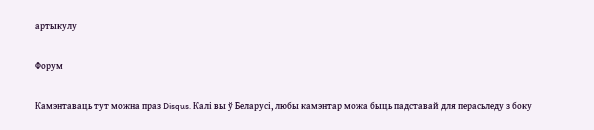артыкулу

Форум

Камэнтаваць тут можна праз Disqus. Калі вы ў Беларусі, любы камэнтар можа быць падставай для перасьледу з боку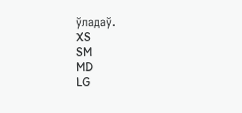ўладаў.
XS
SM
MD
LG